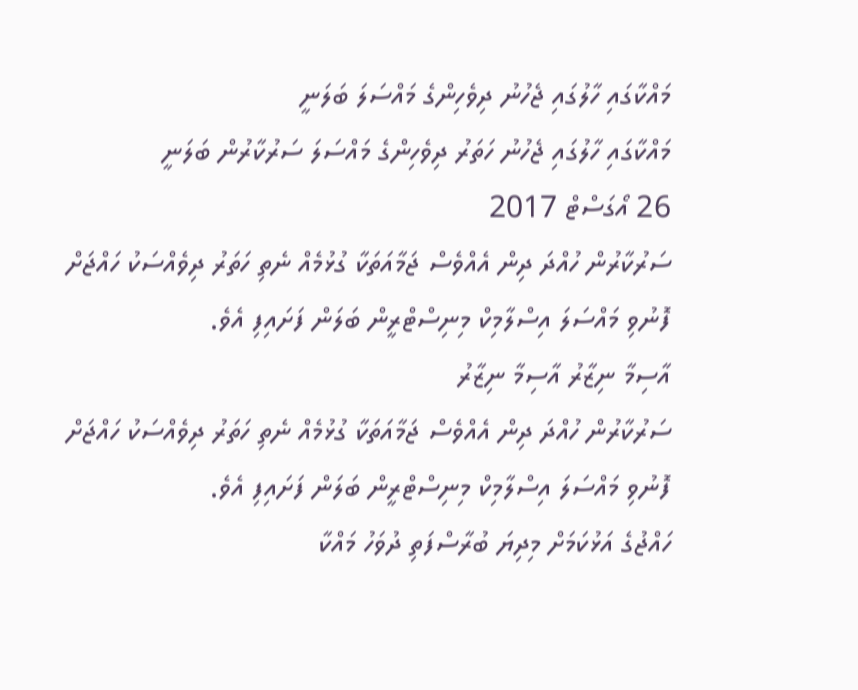މައްކާގައި ހާލުގައި ޖެހުނު ދިވެހިންގެ މައްސަލަ ބަލަނީ
މައްކާގައި ހާލުގައި ޖެހުނު ހަތަރު ދިވެހިންގެ މައްސަލަ ސަރުކާރުން ބަލަނީ
26 އޯގަސްޓް 2017
ސަރުކާރުން ހުއްދަ ދިން އެއްވެސް ޖަމާއަތަކާ ގުޅުމެއް ނެތި ހަތަރު ދިވެއްސަކު ހައްޖަށް ފޮނުވި މައްސަލަ އިސްލާމިކް މިނިސްޓްރީން ބަލަން ފަށައިފި އެވެ.
އާސިމާ ނިޒާރު އާސިމާ ނިޒާރު
ސަރުކާރުން ހުއްދަ ދިން އެއްވެސް ޖަމާއަތަކާ ގުޅުމެއް ނެތި ހަތަރު ދިވެއްސަކު ހައްޖަށް ފޮނުވި މައްސަލަ އިސްލާމިކް މިނިސްޓްރީން ބަލަން ފަށައިފި އެވެ.
ހައްޖުގެ އަޅުކަމަށް މިދިޔަ ބުރާސްފަތި ދުވަހު މައްކާ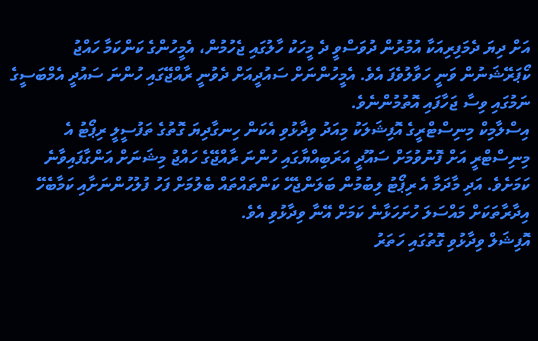އަށް ދިޔަ ދެމަފިރިއަކާ އުމުރުން ދުވަސްވީ ދެ މީހަކު ހާލުގައި ޖެހުމުން، އެމީހުންގެ ކަންކަމާ ހައްޖު ކޯޕަރޭޝަނުން ވަނީ ހަވާލުވެފަ އެވެ. އެމީހުންނަށް ސައުދީއަށް ދެވުނީ ރާއްޖޭގައި ހުންނަ ސައުދީ އެމްބަސީގެ ނަމުގައި ވިސާ ޖަހާފައި އޮތުމުންނެވެ.
އިސްލާމިކް މިނިސްޓްރީގެ އޮފިޝަލަކު މިއަދު ވިދާޅުވި އެކަން ހިނގާދިޔަ ގޮތުގެ ތަފުސީލީ ރިޕޯޓު އެ މިނިސްޓްރީ އަށް ފޮނުވުމަށް ސައޫދީ އަރަބިއްޔާގައި ހުންނަ ރާއްޖޭގެ ހައްޖު މިޝަނަށް އަންގާފައިވާނެ ކަމަށެވެ. އަދި މާދަމާ އެ ރިޕޯޓު ލިބުމުން ބަލަންޖެހޭ ކަންތައްތައް ބެލުމަށް ފަހު ފުލުހުންނަށާއި ކަމާބެހޭ އިދާރާތަކަށް މައްސަލަ ހުށަހަޅާނެ ކަމަށް އޭނާ ވިދާޅުވި އެވެ.
އޮފިޝަލް ވިދާޅުވި ގޮތުގައި ހަތަރު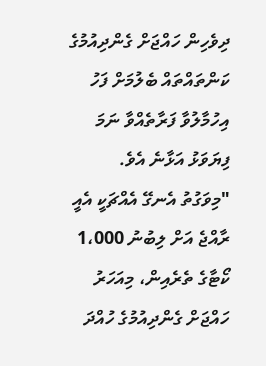ދިވެހިން ހައްޖަށް ގެންދިއުމުގެ ކަންތައްތައް ބެލުމަށް ފަހު އިހުމާލުވާ ފަރާތެއްވާ ނަމަ ފިޔަވަޅު އަޅާނެ އެވެ.
"މިވަގުތު އެނގޭ އެއްޗަކީ އެއީ ރާއްޖެ އަށް ލިބުނު 1،000 ކޯޓާގެ ތެރެއިން، މިއަހަރު ހައްޖަށް ގެންދިއުމުގެ ހުއްދަ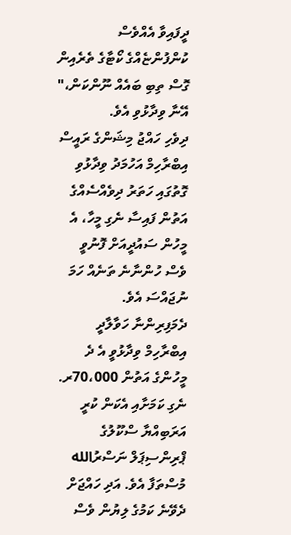ދީފައިވާ އެއްވެސް ކުންފުންޏެއްގެ ކޯޓާގެ ތެރެއިން ގޮސް ތިބި ބައެއް ނޫންކަން،" އޭނާ ވިދާޅުވި އެވެ.
ދިވެހި ހައްޖު މިޝަންގެ ރައީސް އިބްރާހިމް އަހުމަދު ވިދާޅުވި ގޮތުގައި ހަތަރު ދިވެއްސެއްގެ އަތުން ފައިސާ ނެގި މީހާ، އެ މީހުން ސައުދީއަށް ފޮނުވީ ވެސް ހުންނާނެ ތަނެއް ހަމަ ނުޖައްސަ އެވެ.
ދެމަފިރިންނާ ހަވާލާދީ އިބްރާހިމް ވިދާޅުވީ އެ ދެ މީހުންގެ އަތުން 70،000ރ. ނެގި ކަމަށާއި އެކަން ކުރީ އަރަބިއްޔާ ސްކޫލުގެ ޕްރިންސިޕަލް ނަސްރުالله މުސްތަފާ އެވެ. އަދި ހައްޖަށް ދެވޭނެ ކަމުގެ ލިޔުން ވެސް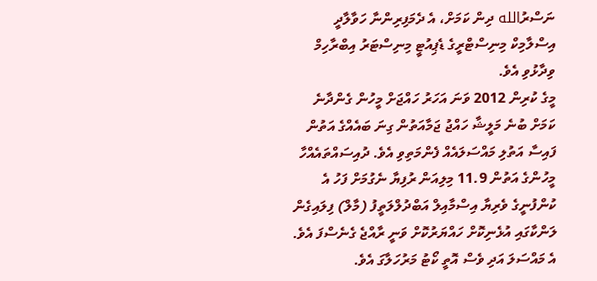ނަސްރުالله ދިން ކަމަށް، އެ ދެމަފިރިންނާ ހަވާލާދީ އިސްލާމިކް މިނިސްޓްރީގެ ޑެޕިއުޓީ މިނިސްޓަރު އިބްރާހިމް ވިދާޅުވި އެވެ.
މީގެ ކުރިން 2012 ވަނަ އަހަރު ހައްޖަށް މީހުން ގެންދާނެ ކަމަށް ބުނެ މަލީޝާ ހައްޖު ޖަމާއަތުން ގިނަ ބައެއްގެ އަތުން ފައިސާ އަތުލި މައްސަލައެއް ފެންމަތިވި އެވެ. ދުއިސައްތައެއްހާ މީހުންގެ އަތުން 11.9 މިލިއަން ރުފިޔާ ނެގުމަށް ފަހު އެ ކުންފުނީގެ ވެރިޔާ އިސްމާއިލް އަބްދުލްލަތީފު (މާލް) ފިލައިގެން ލަންކާގައި އުޅެނިކޮށް ހައްޔަރުކޮށް ވަނީ ރާއްޖެ ގެނެސްފަ އެވެ.
އެ މައްސަލަ އަދި ވެސް އޮތީ ކޯޓު މަރުހަލާގަ އެވެ.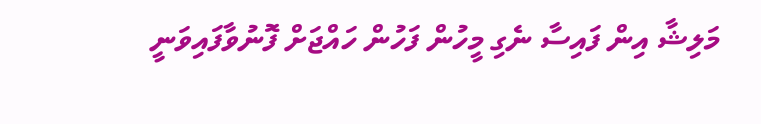މަލިޝާ އިން ފައިސާ ނެގި މީހުން ފަހުން ހައްޖަށް ފޮނުވާފައިވަނީ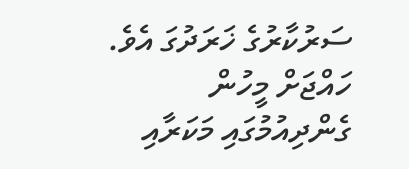ސަރުކާރުގެ ޚަރަދުގަ އެވެ.
ހައްޖަށް މީހުން ގެންދިއުމުގައި މަކަރާއި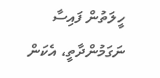ހީލަތުން ފައިސާ ނަގަމުންދާތީ، އެކަން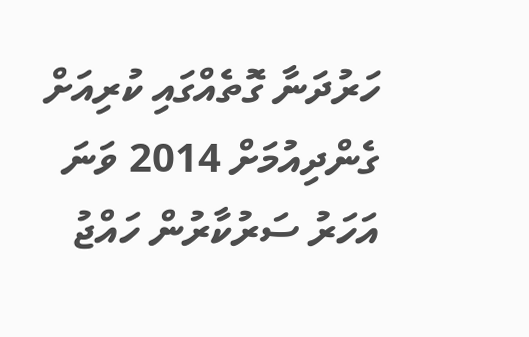ހަރުދަނާ ގޮތެއްގައި ކުރިއަށް ގެންދިއުމަށް 2014 ވަނަ އަހަރު ސަރުކާރުން ހައްޖު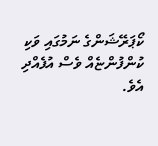ކޯޕަރޭޝަންގެ ނަމުގައި ވަކި ކުންފުންޏެއް ވެސް އުފެއްދި އެވެ.